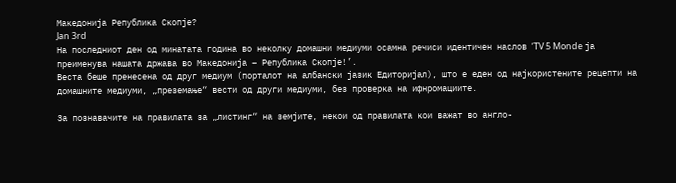Македонија Република Скопје?
Jan 3rd
На последниот ден од минатата година во неколку домашни медиуми осамна речиси идентичен наслов ‘TV 5 Monde ја преименува нашата држава во Македонија – Република Скопје!’.
Веста беше пренесена од друг медиум (порталот на албански јазик Едиторијал), што е еден од најкористените рецепти на домашните медиуми, „преземање“ вести од други медиуми, без проверка на ифнромациите.

За познавачите на правилата за „листинг“ на земјите, некои од правилата кои важат во англо-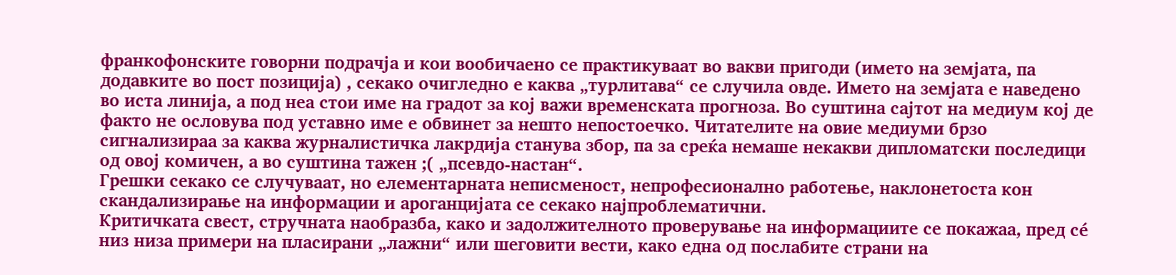франкофонските говорни подрачја и кои вообичаено се практикуваат во вакви пригоди (името на земјата, па додавките во пост позиција) , секако очигледно е каква „турлитава“ се случила овде. Името на земјата е наведено во иста линија, а под неа стои име на градот за кој важи временската прогноза. Во суштина сајтот на медиум кој де факто не ословува под уставно име е обвинет за нешто непостоечко. Читателите на овие медиуми брзо сигнализираа за каква журналистичка лакрдија станува збор, па за среќа немаше некакви дипломатски последици од овој комичен, а во суштина тажен ;( „псевдо-настан“.
Грешки секако се случуваат, но елементарната неписменост, непрофесионално работење, наклонетоста кон скандализирање на информации и ароганцијата се секако најпроблематични.
Критичката свест, стручната наобразба, како и задолжителното проверување на информациите се покажаа, пред сé низ низа примери на пласирани „лажни“ или шеговити вести, како една од послабите страни на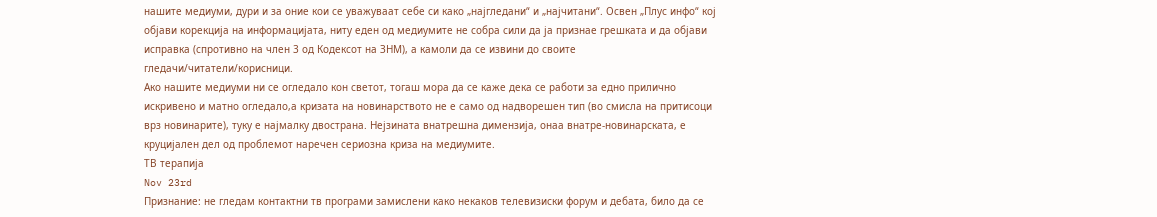нашите медиуми, дури и за оние кои се уважуваат себе си како „најгледани“ и „најчитани“. Освен „Плус инфо“ кој објави корекција на информацијата, ниту еден од медиумите не собра сили да ја признае грешката и да објави исправка (спротивно на член 3 од Кодексот на ЗНМ), а камоли да се извини до своите гледачи/читатели/корисници.
Ако нашите медиуми ни се огледало кон светот, тогаш мора да се каже дека се работи за едно прилично искривено и матно огледало,а кризата на новинарството не е само од надворешен тип (во смисла на притисоци врз новинарите), туку е најмалку двострана. Нејзината внатрешна димензија, онаа внатре-новинарската, е круцијален дел од проблемот наречен сериозна криза на медиумите.
ТВ терапија
Nov 23rd
Признание: не гледам контактни тв програми замислени како некаков телевизиски форум и дебата, било да се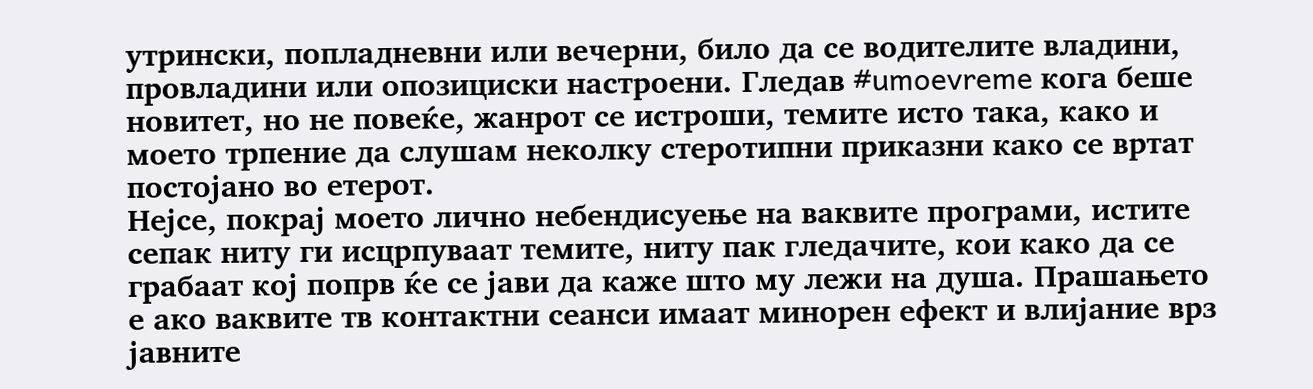утрински, попладневни или вечерни, било да се водителите владини, провладини или опозициски настроени. Гледав #umoevreme кога беше новитет, но не повеќе, жанрот се истроши, темите исто така, како и моето трпение да слушам неколку стеротипни приказни како се вртат постојано во етерот.
Нејсе, покрај моето лично небендисуење на ваквите програми, истите сепак ниту ги исцрпуваат темите, ниту пак гледачите, кои како да се грабаат кој попрв ќе се јави да каже што му лежи на душа. Прашањето е ако ваквите тв контактни сеанси имаат минорен ефект и влијание врз јавните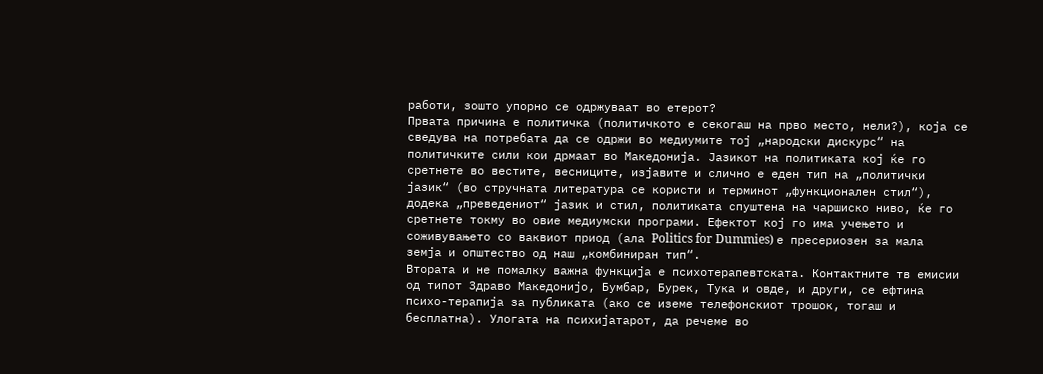работи, зошто упорно се одржуваат во етерот?
Првата причина е политичка (политичкото е секогаш на прво место, нели?), која се сведува на потребата да се одржи во медиумите тој „народски дискурс“ на политичките сили кои дрмаат во Македонија. Јазикот на политиката кој ќе го сретнете во вестите, весниците, изјавите и слично е еден тип на „политички јазик“ (во стручната литература се користи и терминот „функционален стил“), додека „преведениот“ јазик и стил, политиката спуштена на чаршиско ниво, ќе го сретнете токму во овие медиумски програми. Ефектот кој го има учењето и соживувањето со ваквиот приод (ала Politics for Dummies) е пресериозен за мала земја и општество од наш „комбиниран тип“.
Втората и не помалку важна функција е психотерапевтската. Контактните тв емисии од типот Здраво Македонијо, Бумбар, Бурек, Тука и овде, и други, се ефтина психо-терапија за публиката (ако се иземе телефонскиот трошок, тогаш и бесплатна). Улогата на психијатарот, да речеме во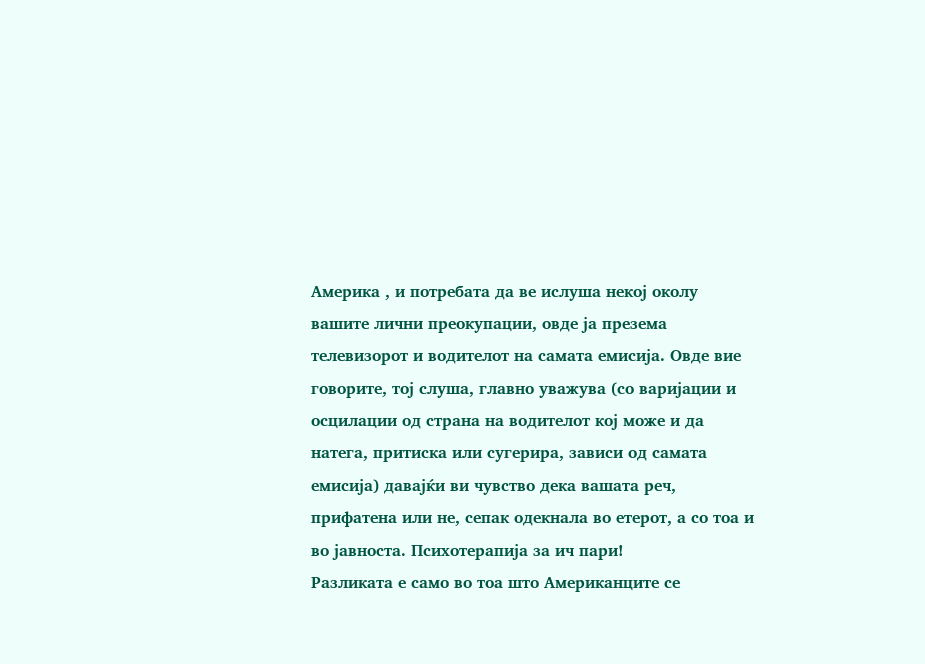Америка , и потребата да ве ислуша некој околу вашите лични преокупации, овде ја презема телевизорот и водителот на самата емисија. Овде вие говорите, тој слуша, главно уважува (со варијации и осцилации од страна на водителот кој може и да натега, притиска или сугерира, зависи од самата емисија) давајќи ви чувство дека вашата реч, прифатена или не, сепак одекнала во етерот, а со тоа и во јавноста. Психотерапија за ич пари!
Разликата е само во тоа што Американците се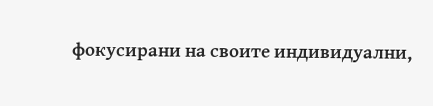фокусирани на своите индивидуални,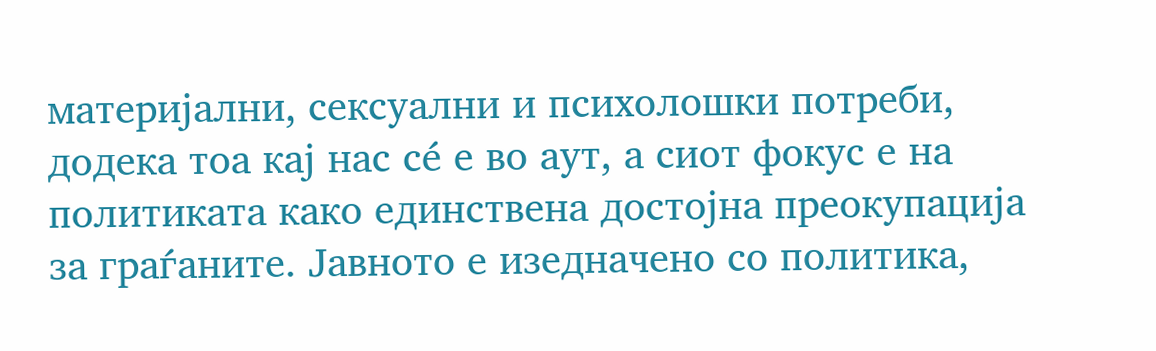материјални, сексуални и психолошки потреби, додека тоа кај нас сé е во аут, а сиот фокус е на политиката како единствена достојна преокупација за граѓаните. Јавното е изедначено со политика,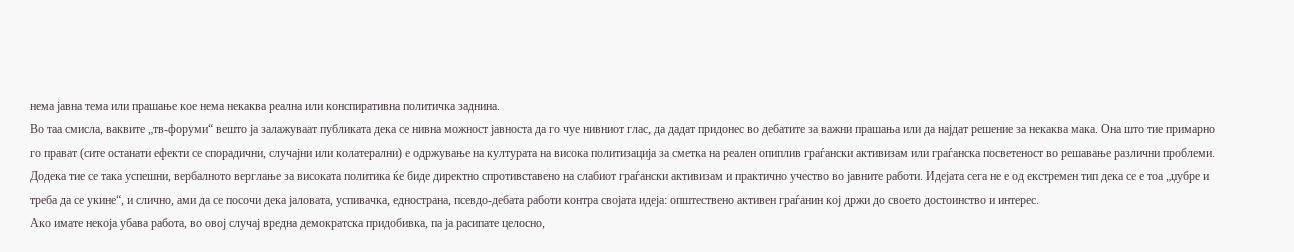нема јавна тема или прашање кое нема некаква реална или конспиративна политичка заднина.
Во таа смисла, ваквите „тв-форуми“ вешто ја залажуваат публиката дека се нивна можност јавноста да го чуе нивниот глас, да дадат придонес во дебатите за важни прашања или да најдат решение за некаква мака. Она што тие примарно го прават (сите останати ефекти се спорадични, случајни или колатерални) е одржување на културата на висока политизација за сметка на реален опиплив граѓански активизам или граѓанска посветеност во решавање различни проблеми.
Додека тие се така успешни, вербалното верглање за високата политика ќе биде директно спротивставено на слабиот граѓански активизам и практично учество во јавните работи. Идејата сега не е од екстремен тип дека се е тоа „џубре и треба да се укине“, и слично, ами да се посочи дека јаловата, успивачка, еднострана, псевдо-дебата работи контра својата идеја: општествено активен граѓанин кој држи до своето достоинство и интерес.
Ако имате некоја убава работа, во овој случај вредна демократска придобивка, па ја расипате целосно,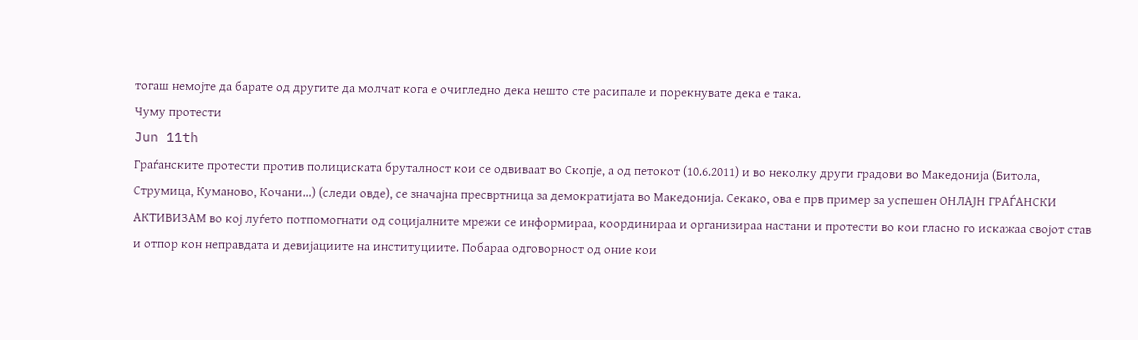тогаш немојте да барате од другите да молчат кога е очигледно дека нешто сте расипале и порекнувате дека е така.
Чуму протести
Jun 11th
Граѓанските протести против полициската бруталност кои се одвиваат во Скопје, а од петокот (10.6.2011) и во неколку други градови во Македонија (Битола, Струмица, Куманово, Кочани…) (следи овде), се значајна пресвртница за демократијата во Македонија. Секако, ова е прв пример за успешен ОНЛАЈН ГРАЃАНСКИ АКТИВИЗАМ во кој луѓето потпомогнати од социјалните мрежи се информираа, координираа и организираа настани и протести во кои гласно го искажаа својот став и отпор кон неправдата и девијациите на институциите. Побараа одговорност од оние кои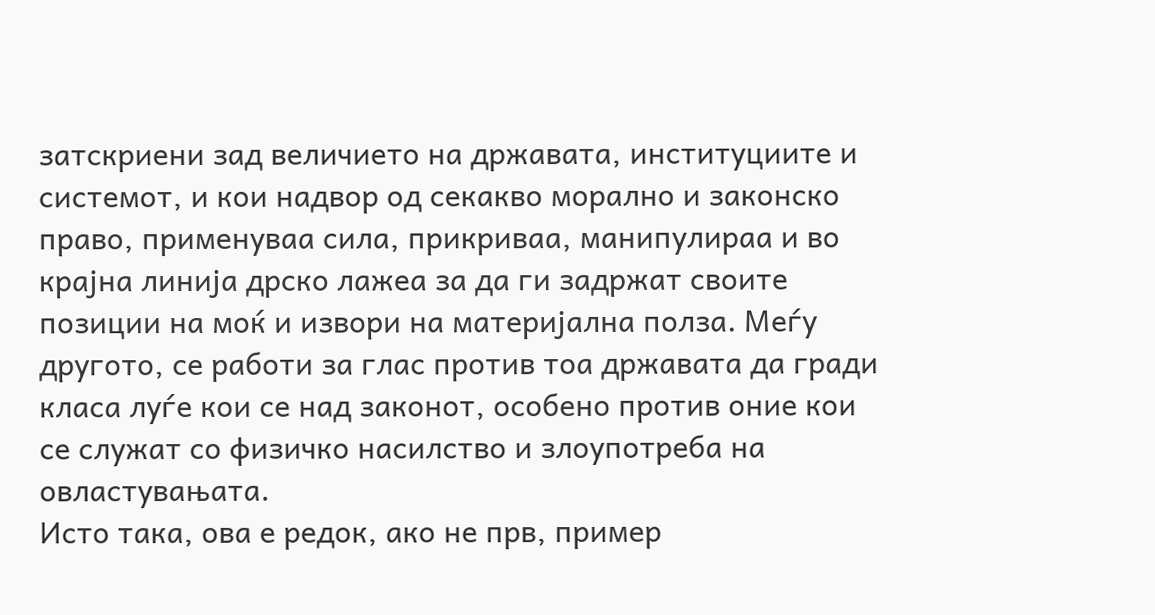затскриени зад величието на државата, институциите и системот, и кои надвор од секакво морално и законско право, применуваа сила, прикриваа, манипулираа и во крајна линија дрско лажеа за да ги задржат своите позиции на моќ и извори на материјална полза. Меѓу другото, се работи за глас против тоа државата да гради класа луѓе кои се над законот, особено против оние кои се служат со физичко насилство и злоупотреба на овластувањата.
Исто така, ова е редок, ако не прв, пример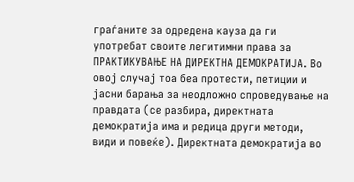граѓаните за одредена кауза да ги употребат своите легитимни права за ПРАКТИКУВАЊЕ НА ДИРЕКТНА ДЕМОКРАТИЈА. Во овој случај тоа беа протести, петиции и јасни барања за неодложно спроведување на правдата (се разбира, директната демократија има и редица други методи, види и повеќе). Директната демократија во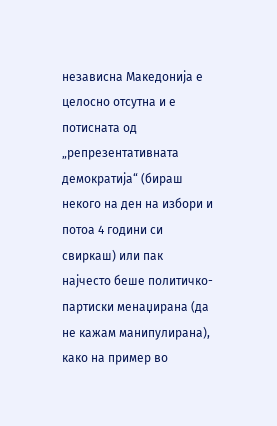независна Македонија е целосно отсутна и е потисната од „репрезентативната демократија“ (бираш некого на ден на избори и потоа 4 години си свиркаш) или пак најчесто беше политичко-партиски менаџирана (да не кажам манипулирана), како на пример во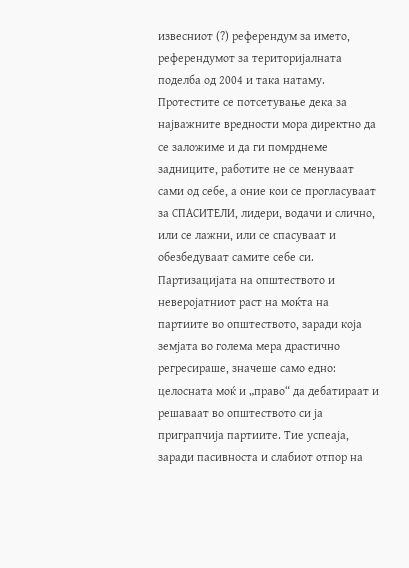извесниот (?) референдум за името, референдумот за територијалната поделба од 2004 и така натаму. Протестите се потсетување дека за најважните вредности мора директно да се заложиме и да ги помрднеме задниците, работите не се менуваат сами од себе, а оние кои се прогласуваат за СПАСИТЕЛИ, лидери, водачи и слично, или се лажни, или се спасуваат и обезбедуваат самите себе си.
Партизацијата на општеството и неверојатниот раст на моќта на партиите во општеството, заради која земјата во голема мера драстично регресираше, значеше само едно: целосната моќ и „право“ да дебатираат и решаваат во општеството си ја приграпчија партиите. Тие успеаја, заради пасивноста и слабиот отпор на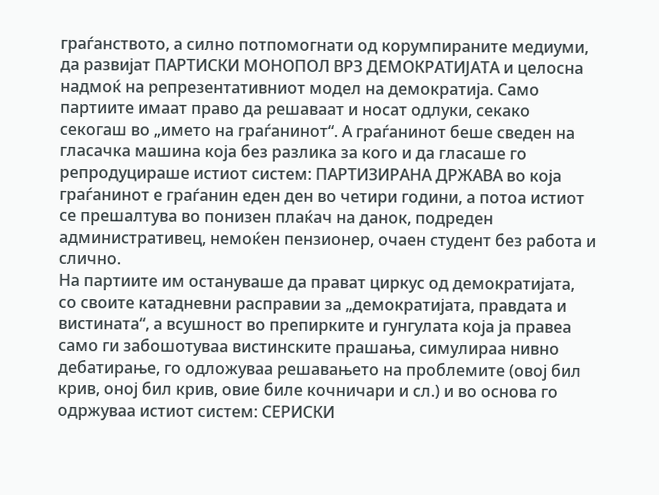граѓанството, а силно потпомогнати од корумпираните медиуми, да развијат ПАРТИСКИ МОНОПОЛ ВРЗ ДЕМОКРАТИЈАТА и целосна надмоќ на репрезентативниот модел на демократија. Само партиите имаат право да решаваат и носат одлуки, секако секогаш во „името на граѓанинот“. А граѓанинот беше сведен на гласачка машина која без разлика за кого и да гласаше го репродуцираше истиот систем: ПАРТИЗИРАНА ДРЖАВА во која граѓанинот е граѓанин еден ден во четири години, а потоа истиот се прешалтува во понизен плаќач на данок, подреден административец, немоќен пензионер, очаен студент без работа и слично.
На партиите им остануваше да прават циркус од демократијата, со своите катадневни расправии за „демократијата, правдата и вистината“, а всушност во препирките и гунгулата која ја правеа само ги забошотуваа вистинските прашања, симулираа нивно дебатирање, го одложуваа решавањето на проблемите (овој бил крив, оној бил крив, овие биле кочничари и сл.) и во основа го одржуваа истиот систем: СЕРИСКИ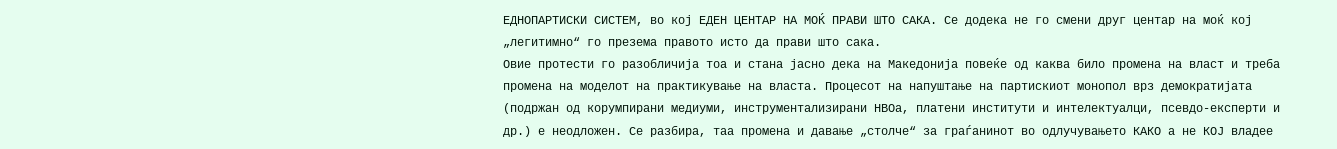ЕДНОПАРТИСКИ СИСТЕМ, во кој ЕДЕН ЦЕНТАР НА МОЌ ПРАВИ ШТО САКА. Се додека не го смени друг центар на моќ кој „легитимно“ го презема правото исто да прави што сака.
Овие протести го разобличија тоа и стана јасно дека на Македонија повеќе од каква било промена на власт и треба промена на моделот на практикување на власта. Процесот на напуштање на партискиот монопол врз демократијата (подржан од корумпирани медиуми, инструментализирани НВОа, платени институти и интелектуалци, псевдо-експерти и др.) е неодложен. Се разбира, таа промена и давање „столче“ за граѓанинот во одлучувањето КАКО а не КОЈ владее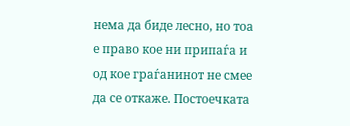нема да биде лесно, но тоа е право кое ни припаѓа и од кое граѓанинот не смее да се откаже. Постоечката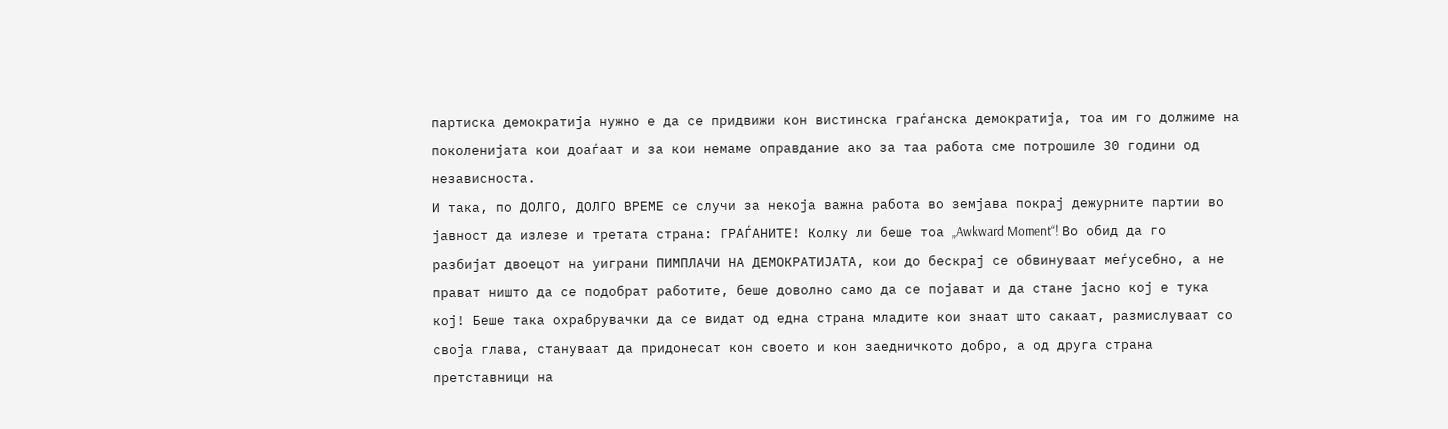партиска демократија нужно е да се придвижи кон вистинска граѓанска демократија, тоа им го должиме на поколенијата кои доаѓаат и за кои немаме оправдание ако за таа работа сме потрошиле 30 години од независноста.
И така, по ДОЛГО, ДОЛГО ВРЕМЕ се случи за некоја важна работа во земјава покрај дежурните партии во јавност да излезе и третата страна: ГРАЃАНИТЕ! Колку ли беше тоа „Awkward Moment“! Во обид да го разбијат двоецот на уиграни ПИМПЛАЧИ НА ДЕМОКРАТИЈАТА, кои до бескрај се обвинуваат меѓусебно, а не прават ништо да се подобрат работите, беше доволно само да се појават и да стане јасно кој е тука кој! Беше така охрабрувачки да се видат од една страна младите кои знаат што сакаат, размислуваат со своја глава, стануваат да придонесат кон своето и кон заедничкото добро, а од друга страна претставници на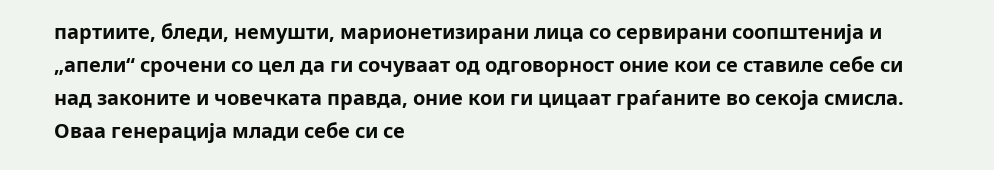партиите, бледи, немушти, марионетизирани лица со сервирани соопштенија и „апели“ срочени со цел да ги сочуваат од одговорност оние кои се ставиле себе си над законите и човечката правда, оние кои ги цицаат граѓаните во секоја смисла.
Оваа генерација млади себе си се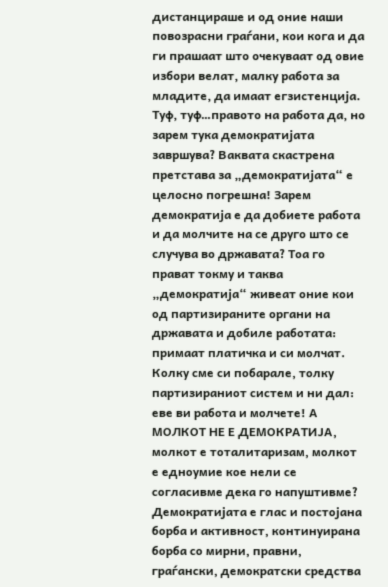дистанцираше и од оние наши повозрасни граѓани, кои кога и да ги прашаат што очекуваат од овие избори велат, малку работа за младите, да имаат егзистенција. Туф, туф…правото на работа да, но зарем тука демократијата завршува? Ваквата скастрена претстава за „демократијата“ е целосно погрешна! Зарем демократија е да добиете работа и да молчите на се друго што се случува во државата? Тоа го прават токму и таква „демократија“ живеат оние кои од партизираните органи на државата и добиле работата: примаат платичка и си молчат. Колку сме си побарале, толку партизираниот систем и ни дал: еве ви работа и молчете! А МОЛКОТ НЕ Е ДЕМОКРАТИЈА, молкот е тоталитаризам, молкот е едноумие кое нели се согласивме дека го напуштивме?
Демократијата е глас и постојана борба и активност, континуирана борба со мирни, правни, граѓански, демократски средства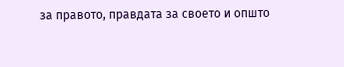за правото, правдата за своето и општо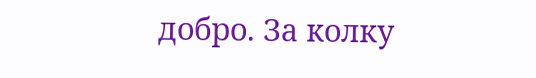добро. За колку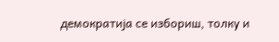демократија се избориш, толку и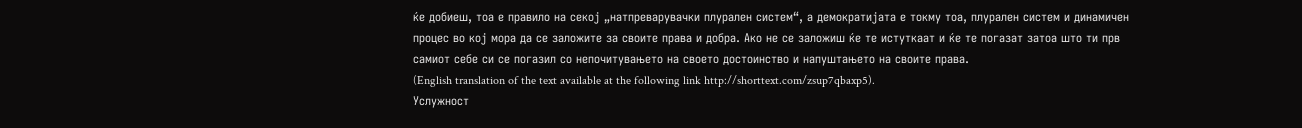ќе добиеш, тоа е правило на секој „натпреварувачки плурален систем“, а демократијата е токму тоа, плурален систем и динамичен процес во кој мора да се заложите за своите права и добра. Ако не се заложиш ќе те истуткаат и ќе те погазат затоа што ти прв самиот себе си се погазил со непочитувањето на своето достоинство и напуштањето на своите права.
(English translation of the text available at the following link http://shorttext.com/zsup7qbaxp5).
Услужност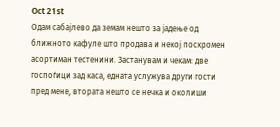Oct 21st
Одам сабајлево да земам нешто за јадење од ближното кафуле што продава и некој поскромен асортиман тестенини. Застанувам и чекам: две госпоѓици зад каса, едната услужува други гости пред мене, втората нешто се нечка и околиши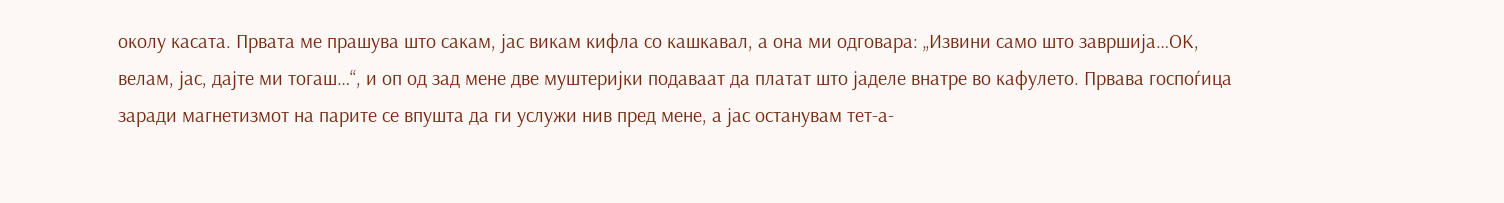околу касата. Првата ме прашува што сакам, јас викам кифла со кашкавал, а она ми одговара: „Извини само што завршија…ОК, велам, јас, дајте ми тогаш…“, и оп од зад мене две муштеријки подаваат да платат што јаделе внатре во кафулето. Првава госпоѓица заради магнетизмот на парите се впушта да ги услужи нив пред мене, а јас останувам тет-а-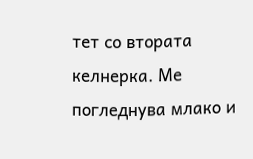тет со втората келнерка. Ме погледнува млако и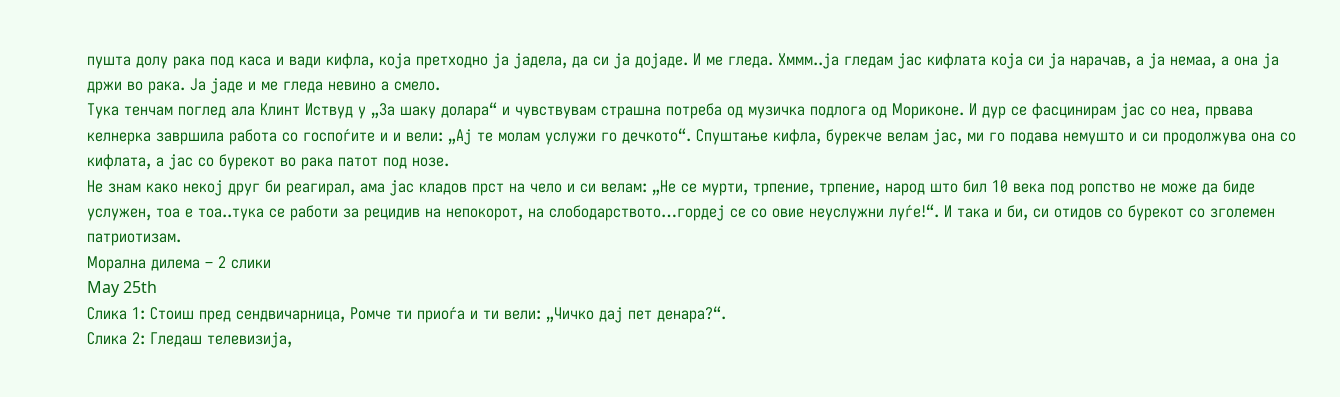пушта долу рака под каса и вади кифла, која претходно ја јадела, да си ја дојаде. И ме гледа. Хммм..ја гледам јас кифлата која си ја нарачав, а ја немаа, а она ја држи во рака. Ја јаде и ме гледа невино а смело.
Тука тенчам поглед ала Клинт Иствуд у „За шаку долара“ и чувствувам страшна потреба од музичка подлога од Мориконе. И дур се фасцинирам јас со неа, првава келнерка завршила работа со госпоѓите и и вели: „Ај те молам услужи го дечкото“. Спуштање кифла, бурекче велам јас, ми го подава немушто и си продолжува она со кифлата, а јас со бурекот во рака патот под нозе.
Не знам како некој друг би реагирал, ама јас кладов прст на чело и си велам: „Не се мурти, трпение, трпение, народ што бил 10 века под ропство не може да биде услужен, тоа е тоа..тука се работи за рецидив на непокорот, на слободарството…гордеј се со овие неуслужни луѓе!“. И така и би, си отидов со бурекот со зголемен патриотизам.
Морална дилема – 2 слики
May 25th
Слика 1: Стоиш пред сендвичарница, Ромче ти приоѓа и ти вели: „Чичко дај пет денара?“.
Слика 2: Гледаш телевизија,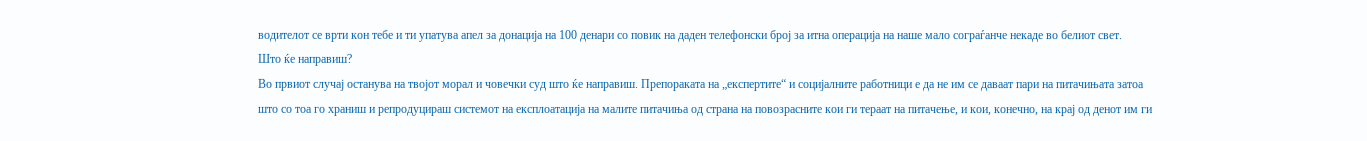водителот се врти кон тебе и ти упатува апел за донација на 100 денари со повик на даден телефонски број за итна операција на наше мало сограѓанче некаде во белиот свет.
Што ќе направиш?
Во првиот случај останува на твојот морал и човечки суд што ќе направиш. Препораката на „експертите“ и социјалните работници е да не им се даваат пари на питачињата затоа што со тоа го храниш и репродуцираш системот на експлоатација на малите питачиња од страна на повозрасните кои ги тераат на питачење, и кои, конечно, на крај од денот им ги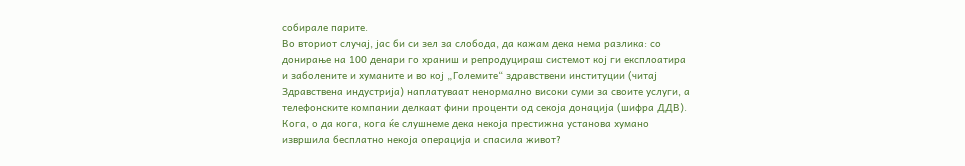собирале парите.
Во вториот случај, јас би си зел за слобода, да кажам дека нема разлика: со донирање на 100 денари го храниш и репродуцираш системот кој ги експлоатира и заболените и хуманите и во кој „Големите“ здравствени институции (читај Здравствена индустрија) наплатуваат ненормално високи суми за своите услуги, а телефонските компании делкаат фини проценти од секоја донација (шифра ДДВ).
Кога, о да кога, кога ќе слушнеме дека некоја престижна установа хумано извршила бесплатно некоја операција и спасила живот?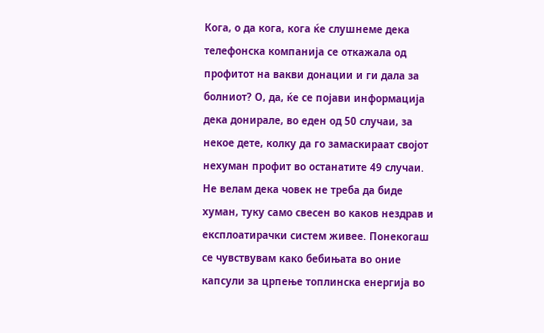Кога, о да кога, кога ќе слушнеме дека телефонска компанија се откажала од профитот на вакви донации и ги дала за болниот? О, да, ќе се појави информација дека донирале, во еден од 50 случаи, за некое дете, колку да го замаскираат својот нехуман профит во останатите 49 случаи.
Не велам дека човек не треба да биде хуман, туку само свесен во каков нездрав и експлоатирачки систем живее. Понекогаш се чувствувам како бебињата во оние капсули за црпење топлинска енергија во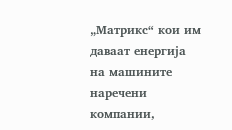„Матрикс“ кои им даваат енергија на машините наречени компании,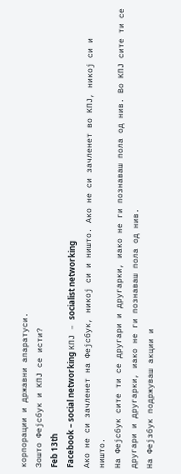корпорации и државни апаратуси.
Зошто Фејсбук и КПЈ се исти?
Feb 13th
Facebook – social networking КПЈ – socialist networking
Ако не си зачленет на Фејсбук, никој си и ништо. Ако не си зачленет во КПЈ, никој си и ништо.
На Фејсбук сите ти се другари и другарки, иако не ги познаваш пола од нив. Во КПЈ сите ти се другари и другарки, иако не ги познаваш пола од нив.
На Фејзбук подржуваш акции и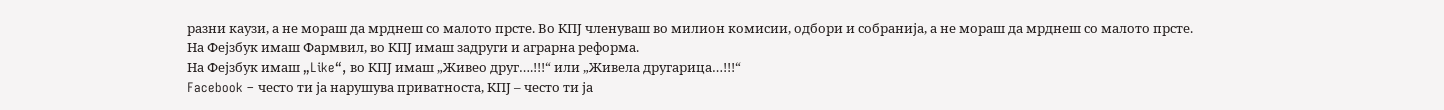разни каузи, а не мораш да мрднеш со малото прсте. Во КПЈ членуваш во милион комисии, одбори и собранија, а не мораш да мрднеш со малото прсте.
На Фејзбук имаш Фармвил, во КПЈ имаш задруги и аграрна реформа.
На Фејзбук имаш „Like“, во КПЈ имаш „Живео друг….!!!“ или „Живела другарица…!!!“
Facebook – често ти ја нарушува приватноста, КПЈ – често ти ја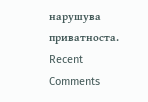нарушува приватноста.
Recent Comments